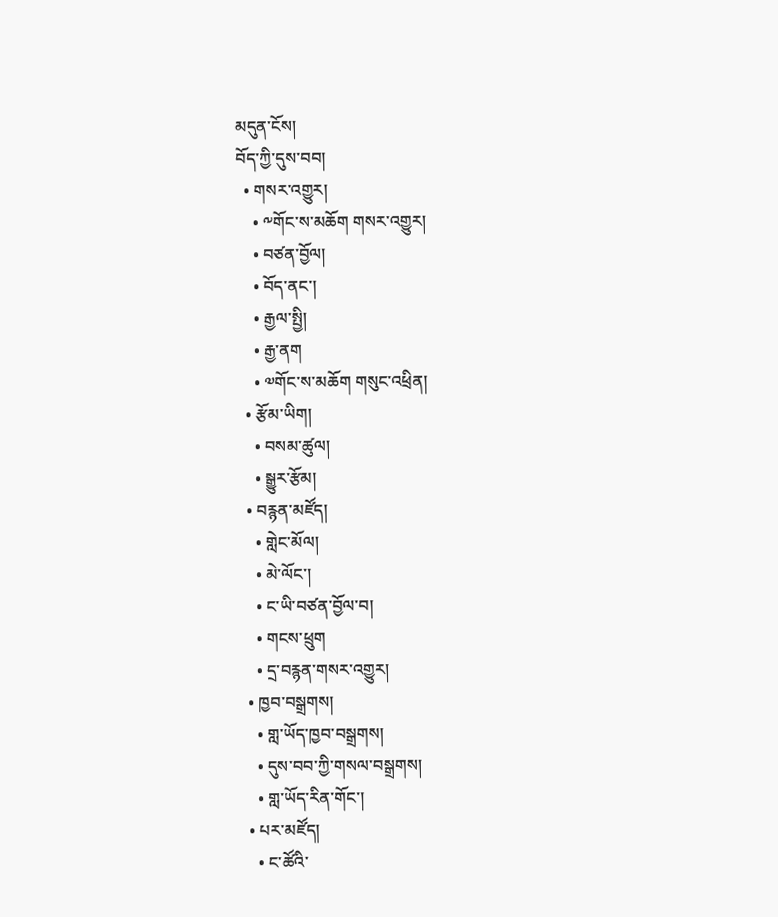མདུན་ངོས།
བོད་ཀྱི་དུས་བབ།
  • གསར་འགྱུར།
    • ༸གོང་ས་མཆོག གསར་འགྱུར།
    • བཙན་བྱོལ།
    • བོད་ནང་།
    • རྒྱལ་སྤྱི།
    • རྒྱ་ནག
    • ༧གོང་ས་མཆོག གསུང་འཕྲིན།
  • རྩོམ་ཡིག།
    • བསམ་ཚུལ།
    • སྒྱུར་རྩོམ།
  • བརྙན་མཛོད།
    • གླེང་མོལ།
    • མེ་ལོང་།
    • ང་ཡི་བཙན་བྱོལ་བ།
    • གངས་ཕྲུག
    • དྲ་བརྙན་གསར་འགྱུར།
  • ཁྱབ་བསྒྲགས།
    • གླ་ཡོད་ཁྱབ་བསྒྲགས།
    • དུས་བབ་ཀྱི་གསལ་བསྒྲགས།
    • གླ་ཡོད་རིན་གོང་།
  • པར་མཛོད།
    • ང་ཚོའི་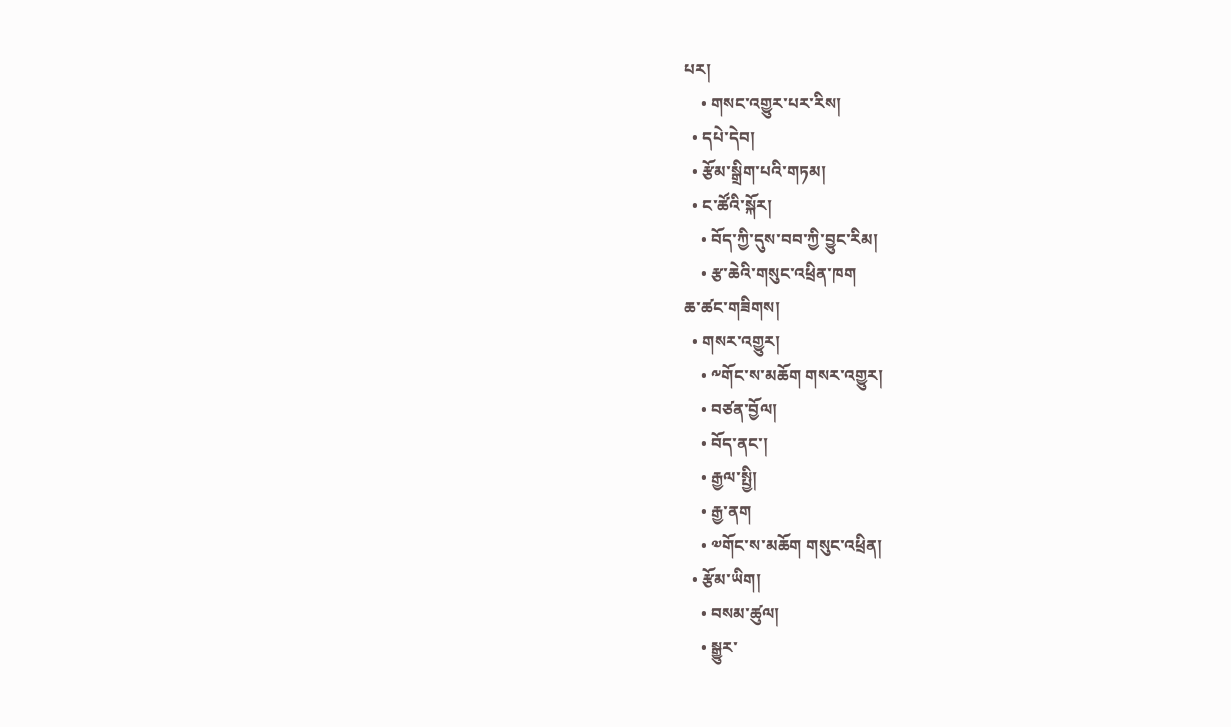པར།
    • གསང་འགྱུར་པར་རིས།
  • དཔེ་དེབ།
  • རྩོམ་སྒྲིག་པའི་གཏམ།
  • ང་ཚོའི་སྐོར།
    • བོད་ཀྱི་དུས་བབ་ཀྱི་བྱུང་རིམ།
    • རྩ་ཆེའི་གསུང་འཕྲིན་ཁག
ཆ་ཚང་གཟིགས།
  • གསར་འགྱུར།
    • ༸གོང་ས་མཆོག གསར་འགྱུར།
    • བཙན་བྱོལ།
    • བོད་ནང་།
    • རྒྱལ་སྤྱི།
    • རྒྱ་ནག
    • ༧གོང་ས་མཆོག གསུང་འཕྲིན།
  • རྩོམ་ཡིག།
    • བསམ་ཚུལ།
    • སྒྱུར་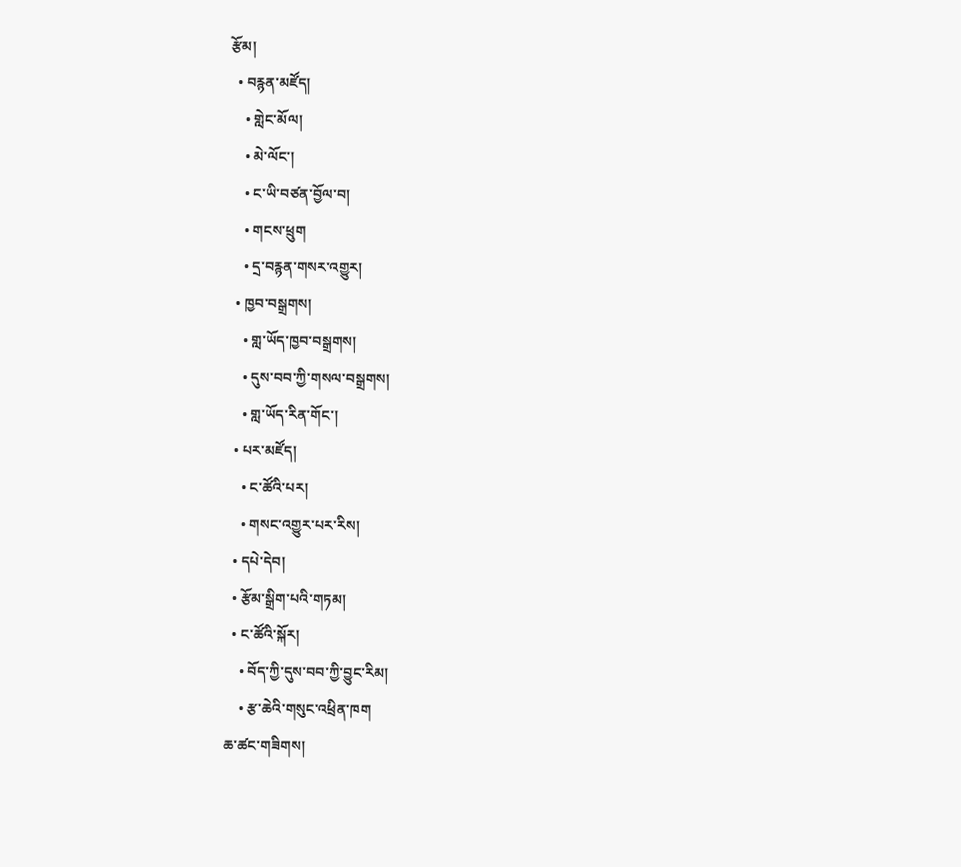རྩོམ།
  • བརྙན་མཛོད།
    • གླེང་མོལ།
    • མེ་ལོང་།
    • ང་ཡི་བཙན་བྱོལ་བ།
    • གངས་ཕྲུག
    • དྲ་བརྙན་གསར་འགྱུར།
  • ཁྱབ་བསྒྲགས།
    • གླ་ཡོད་ཁྱབ་བསྒྲགས།
    • དུས་བབ་ཀྱི་གསལ་བསྒྲགས།
    • གླ་ཡོད་རིན་གོང་།
  • པར་མཛོད།
    • ང་ཚོའི་པར།
    • གསང་འགྱུར་པར་རིས།
  • དཔེ་དེབ།
  • རྩོམ་སྒྲིག་པའི་གཏམ།
  • ང་ཚོའི་སྐོར།
    • བོད་ཀྱི་དུས་བབ་ཀྱི་བྱུང་རིམ།
    • རྩ་ཆེའི་གསུང་འཕྲིན་ཁག
ཆ་ཚང་གཟིགས།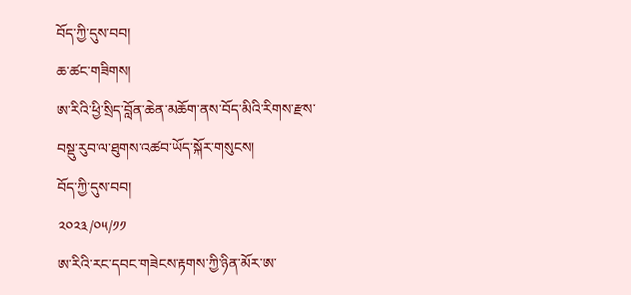བོད་ཀྱི་དུས་བབ།
ཆ་ཚང་གཟིགས།
ཨ་རིའི་ཕྱི་སྲིད་བློན་ཆེན་མཆོག་ནས་བོད་མིའི་རིགས་རྫས་བསྡུ་རུབ་ལ་ཐུགས་འཚབ་ཡོད་སྐོར་གསུངས།
བོད་ཀྱི་དུས་བབ།
༢༠༢༣/༠༥/༡༡
ཨ་རིའི་རང་དབང་གཟེངས་རྟགས་ཀྱི་ཉིན་མོར་ཨ་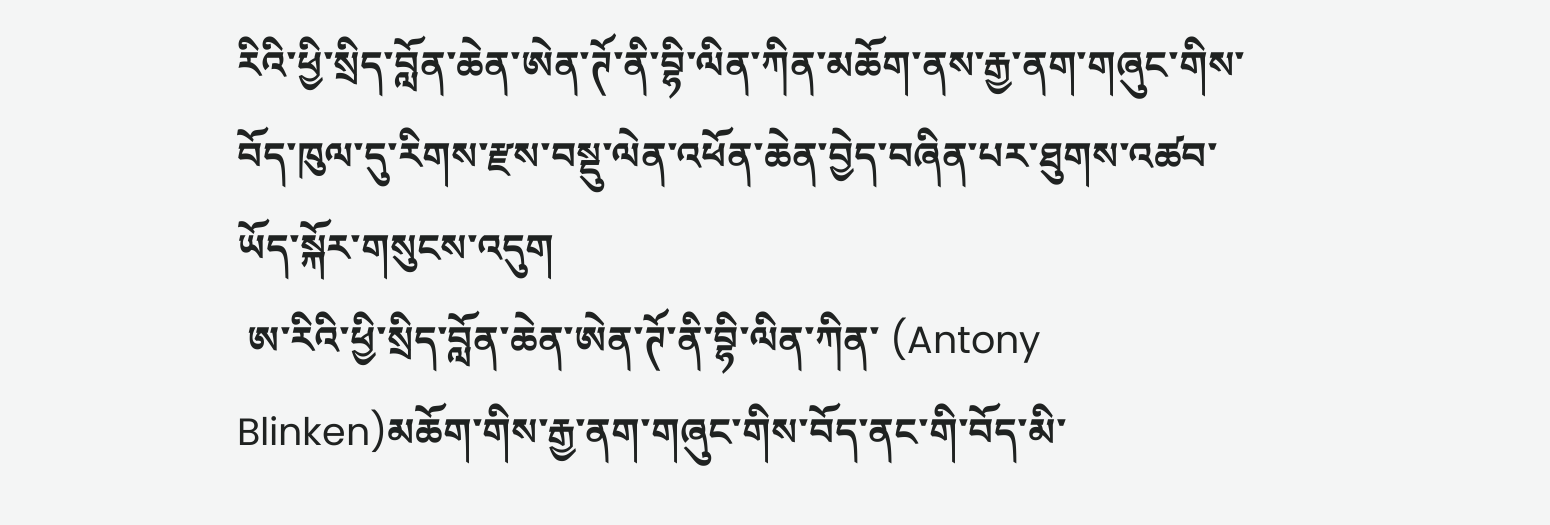རིའི་ཕྱི་སྲིད་བློན་ཆེན་ཨེན་ཊོ་ནི་བྷི་ལིན་ཀིན་མཆོག་ནས་རྒྱ་ནག་གཞུང་གིས་བོད་ཁུལ་དུ་རིགས་རྫས་བསྡུ་ལེན་འཕོན་ཆེན་བྱེད་བཞིན་པར་ཐུགས་འཚབ་ཡོད་སྐོར་གསུངས་འདུག
 ཨ་རིའི་ཕྱི་སྲིད་བློན་ཆེན་ཨེན་ཊོ་ནི་བྷི་ལིན་ཀིན་ (Antony Blinken)མཆོག་གིས་རྒྱ་ནག་གཞུང་གིས་བོད་ནང་གི་བོད་མི་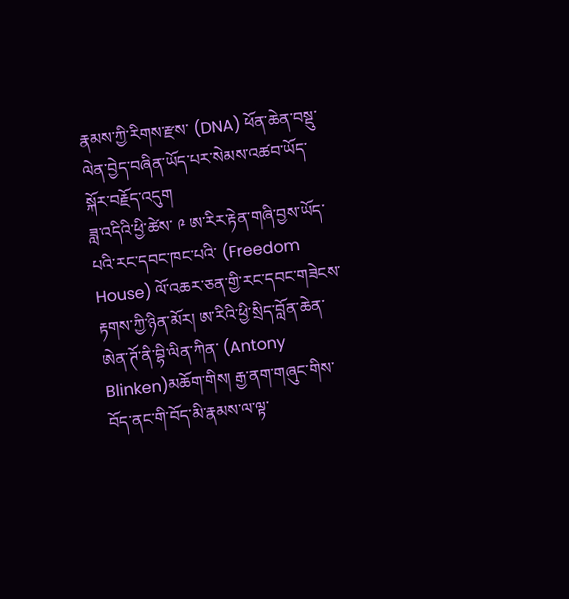རྣམས་ཀྱི་རིགས་རྫས་ (DNA) ཕོན་ཆེན་བསྡུ་ལེན་བྱེད་བཞིན་ཡོད་པར་སེམས་འཚབ་ཡོད་སྐོར་བརྗོད་འདུག
ཟླ་འདིའི་ཕྱི་ཚེས་ ༩ ཨ་རིར་རྟེན་གཞི་བྱས་ཡོད་པའི་རང་དབང་ཁང་པའི་ (Freedom House) ལོ་འཆར་ཅན་གྱི་རང་དབང་གཟེངས་རྟགས་ཀྱི་ཉིན་མོར། ཨ་རིའི་ཕྱི་སྲིད་བློན་ཆེན་ཨེན་ཊོ་ནི་བྷི་ལིན་ཀིན་ (Antony Blinken)མཆོག་གིས། རྒྱ་ནག་གཞུང་གིས་བོད་ནང་གི་བོད་མི་རྣམས་ལ་ལྟ་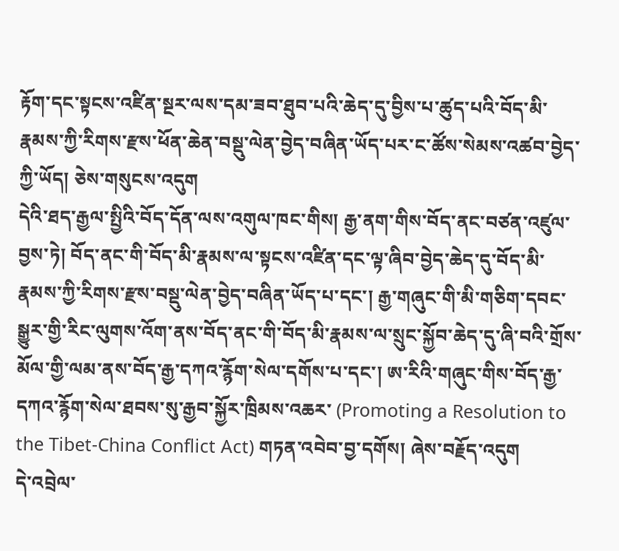རྟོག་དང་སྟངས་འཛིན་སྔར་ལས་དམ་ཟབ་ཐུབ་པའི་ཆེད་དུ་བྱིས་པ་ཚུད་པའི་བོད་མི་རྣམས་ཀྱི་རིགས་རྫས་ཕོན་ཆེན་བསྡུ་ལེན་བྱེད་བཞིན་ཡོད་པར་ང་ཚོས་སེམས་འཚབ་བྱེད་ཀྱི་ཡོད། ཅེས་གསུངས་འདུག
དེའི་ཐད་རྒྱལ་སྤྱིའི་བོད་དོན་ལས་འགུལ་ཁང་གིས། རྒྱ་ནག་གིས་བོད་ནང་བཙན་འཛུལ་བྱས་ཏེ། བོད་ནང་གི་བོད་མི་རྣམས་ལ་སྟངས་འཛིན་དང་ལྟ་ཞིབ་བྱེད་ཆེད་དུ་བོད་མི་རྣམས་ཀྱི་རིགས་རྫས་བསྡུ་ལེན་བྱེད་བཞིན་ཡོད་པ་དང་། རྒྱ་གཞུང་གི་མི་གཅིག་དབང་སྒྱུར་གྱི་རིང་ལུགས་འོག་ནས་བོད་ནང་གི་བོད་མི་རྣམས་ལ་སྲུང་སྐྱོབ་ཆེད་དུ་ཞི་བའི་གྲོས་མོལ་གྱི་ལམ་ནས་བོད་རྒྱ་དཀའ་རྙོག་སེལ་དགོས་པ་དང་། ཨ་རིའི་གཞུང་གིས་བོད་རྒྱ་དཀའ་རྙོག་སེལ་ཐབས་སུ་རྒྱབ་སྐྱོར་ཁྲིམས་འཆར་ (Promoting a Resolution to the Tibet-China Conflict Act) གཏན་འབེབ་བྱ་དགོས། ཞེས་བརྗོད་འདུག
དེ་འབྲེལ་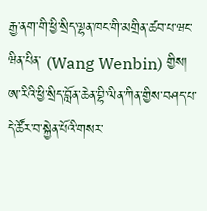རྒྱ་ནག་གི་ཕྱི་སྲིད་ལྷན་ཁང་གི་མགྲིན་ཚབ་པ་ཝང་ཝིན་པིན་ (Wang Wenbin) གྱིས། ཨ་རིའི་ཕྱི་སྲིད་བློན་ཆེན་བྷི་ལིན་ཀིན་གྱིས་བཤད་པ་དེ་ཚོར་བ་སྐྱེན་པོའི་གསར་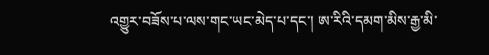འགྱུར་བཟོས་པ་ལས་གང་ཡང་མེད་པ་དང་། ཨ་རིའི་དམག་མིས་རྒྱ་མི་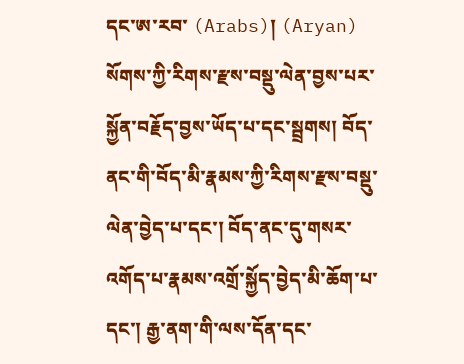དང་ཨ་རབ་ (Arabs)། (Aryan) སོགས་ཀྱི་རིགས་རྫས་བསྡུ་ལེན་བྱས་པར་སྐྱོན་བརྗོད་བྱས་ཡོད་པ་དང་སྦྲགས། བོད་ནང་གི་བོད་མི་རྣམས་ཀྱི་རིགས་རྫས་བསྡུ་ལེན་བྱེད་པ་དང་། བོད་ནང་དུ་གསར་འགོད་པ་རྣམས་འགྲོ་སྐྱོད་བྱེད་མི་ཆོག་པ་དང་། རྒྱ་ནག་གི་ལས་དོན་དང་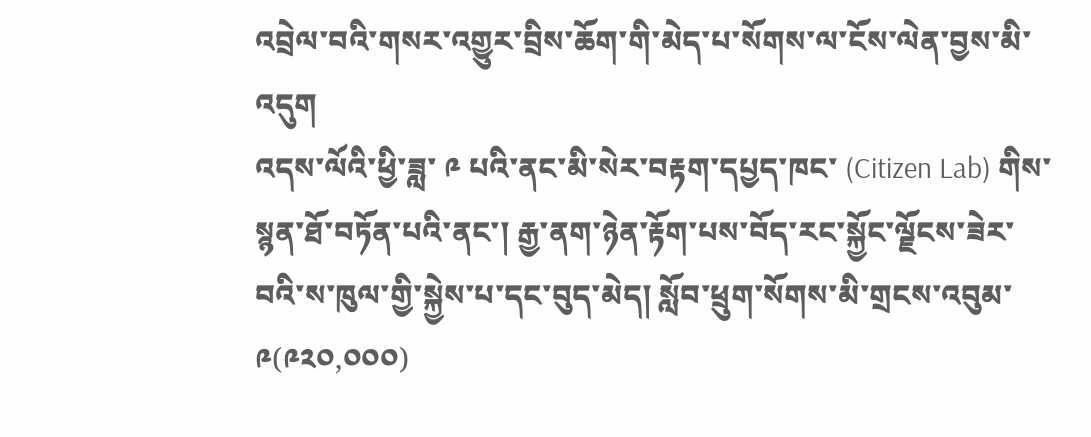འབྲེལ་བའི་གསར་འགྱུར་བྲིས་ཆོག་གི་མེད་པ་སོགས་ལ་ངོས་ལེན་བྱས་མི་འདུག
འདས་ལོའི་ཕྱི་ཟླ་ ༩ པའི་ནང་མི་སེར་བརྟག་དཔྱད་ཁང་ (Citizen Lab) གིས་སྙན་ཐོ་བཏོན་པའི་ནང་། རྒྱ་ནག་ཉེན་རྟོག་པས་བོད་རང་སྐྱོང་ལྗོངས་ཟེར་བའི་ས་ཁུལ་གྱི་སྐྱེས་པ་དང་བུད་མེད། སློབ་ཕྲུག་སོགས་མི་གྲངས་འབུམ་ ༩(༩༢༠,༠༠༠)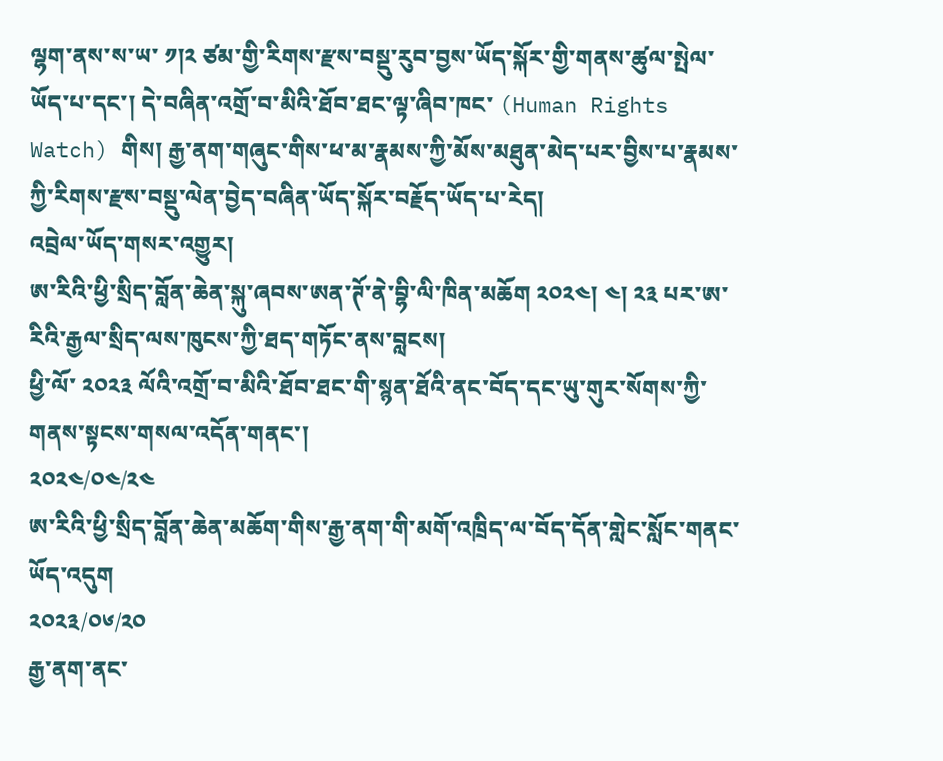ལྷག་ནས་ས་ཡ་ ༡།༢ ཙམ་གྱི་རིགས་རྫས་བསྡུ་རུབ་བྱས་ཡོད་སྐོར་གྱི་གནས་ཚུལ་སྤེལ་ཡོད་པ་དང་། དེ་བཞིན་འགྲོ་བ་མིའི་ཐོབ་ཐང་ལྟ་ཞིབ་ཁང་ (Human Rights Watch) གིས། རྒྱ་ནག་གཞུང་གིས་ཕ་མ་རྣམས་ཀྱི་མོས་མཐུན་མེད་པར་བྱིས་པ་རྣམས་ཀྱི་རིགས་རྫས་བསྡུ་ལེན་བྱེད་བཞིན་ཡོད་སྐོར་བརྗོད་ཡོད་པ་རེད།
འབྲེལ་ཡོད་གསར་འགྱུར།
ཨ་རིའི་ཕྱི་སྲིད་བློན་ཆེན་སྐུ་ཞབས་ཨན་ཊོ་ནེ་བྷི་ལི་ཁིན་མཆོག ༢༠༢༤། ༤། ༢༣ པར་ཨ་རིའི་རྒྱལ་སྲིད་ལས་ཁུངས་ཀྱི་ཐད་གཏོང་ནས་བླངས།
ཕྱི་ལོ་ ༢༠༢༣ ལོའི་འགྲོ་བ་མིའི་ཐོབ་ཐང་གི་སྙན་ཐོའི་ནང་བོད་དང་ཡུ་གུར་སོགས་ཀྱི་གནས་སྟངས་གསལ་འདོན་གནང་།
༢༠༢༤/༠༤/༢༤
ཨ་རིའི་ཕྱི་སྲིད་བློན་ཆེན་མཆོག་གིས་རྒྱ་ནག་གི་མགོ་འཁྲིད་ལ་བོད་དོན་གླེང་སློང་གནང་ཡོད་འདུག
༢༠༢༣/༠༦/༢༠
རྒྱ་ནག་ནང་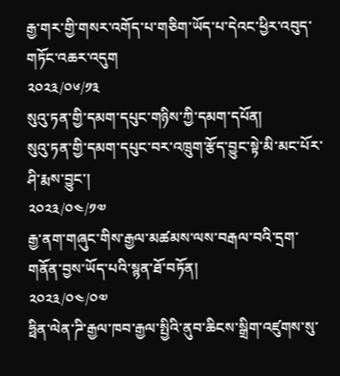རྒྱ་གར་གྱི་གསར་འགོད་པ་གཅིག་ཡོད་པ་དེའང་ཕྱིར་འབུད་གཏོང་འཆར་འདུག
༢༠༢༣/༠༦/༡༣
སུའུ་ཏན་གྱི་དམག་དཔུང་གཉིས་ཀྱི་དམག་དཔོན།
སུའུ་ཏན་གྱི་དམག་དཔུང་བར་འཁྲུག་རྩོད་བྱུང་སྟེ་མི་མང་པོར་ཤི་རྨས་བྱུང་།
༢༠༢༣/༠༤/༡༧
རྒྱ་ནག་གཞུང་གིས་རྒྱལ་མཚམས་ལས་བརྒལ་བའི་དྲག་གནོན་བྱས་ཡོད་པའི་སྙན་ཐོ་བཏོན།
༢༠༢༣/༠༤/༠༧
ཧྥིན་ལེན་ཌི་རྒྱལ་ཁབ་རྒྱལ་སྤྱིའི་ནུབ་ཆིངས་སྒྲིག་འཛུགས་སུ་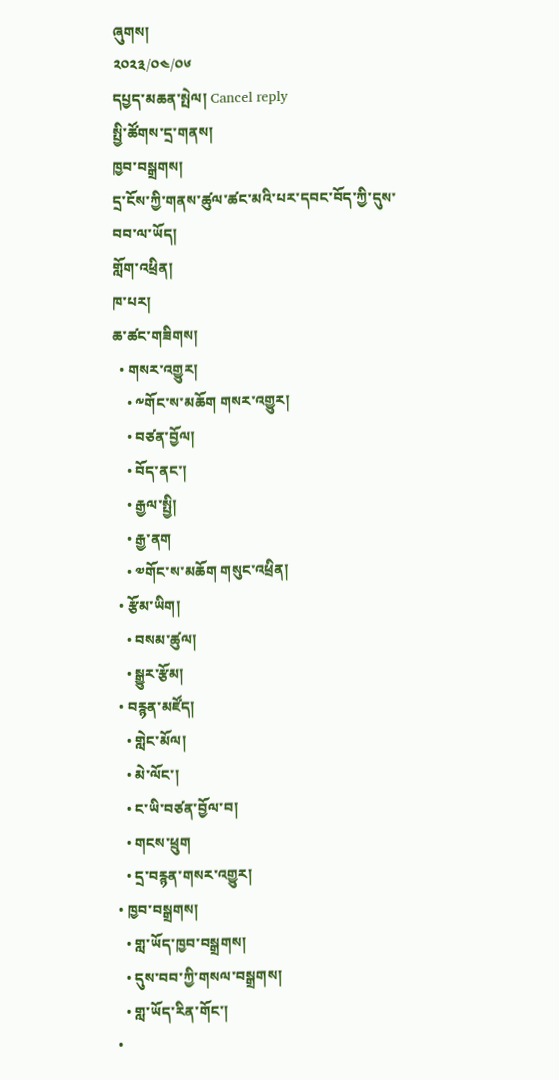ཞུགས།
༢༠༢༣/༠༤/༠༦
དཔྱད་མཆན་སྤེལ། Cancel reply
སྤྱི་ཚོགས་དྲ་གནས།
ཁྱབ་བསྒྲགས།
དྲ་ངོས་ཀྱི་གནས་ཚུལ་ཚང་མའི་པར་དབང་བོད་ཀྱི་དུས་བབ་ལ་ཡོད།
གློག་འཕྲིན།
ཁ་པར།
ཆ་ཚང་གཟིགས།
  • གསར་འགྱུར།
    • ༸གོང་ས་མཆོག གསར་འགྱུར།
    • བཙན་བྱོལ།
    • བོད་ནང་།
    • རྒྱལ་སྤྱི།
    • རྒྱ་ནག
    • ༧གོང་ས་མཆོག གསུང་འཕྲིན།
  • རྩོམ་ཡིག།
    • བསམ་ཚུལ།
    • སྒྱུར་རྩོམ།
  • བརྙན་མཛོད།
    • གླེང་མོལ།
    • མེ་ལོང་།
    • ང་ཡི་བཙན་བྱོལ་བ།
    • གངས་ཕྲུག
    • དྲ་བརྙན་གསར་འགྱུར།
  • ཁྱབ་བསྒྲགས།
    • གླ་ཡོད་ཁྱབ་བསྒྲགས།
    • དུས་བབ་ཀྱི་གསལ་བསྒྲགས།
    • གླ་ཡོད་རིན་གོང་།
  •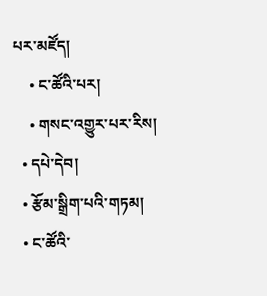པར་མཛོད།
    • ང་ཚོའི་པར།
    • གསང་འགྱུར་པར་རིས།
  • དཔེ་དེབ།
  • རྩོམ་སྒྲིག་པའི་གཏམ།
  • ང་ཚོའི་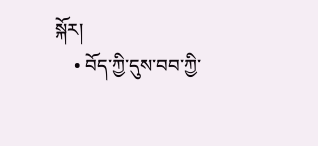སྐོར།
    • བོད་ཀྱི་དུས་བབ་ཀྱི་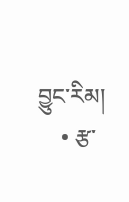བྱུང་རིམ།
    • རྩ་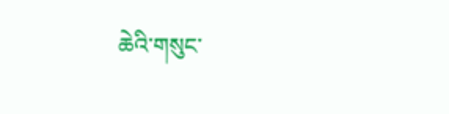ཆེའི་གསུང་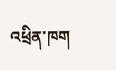འཕྲིན་ཁག